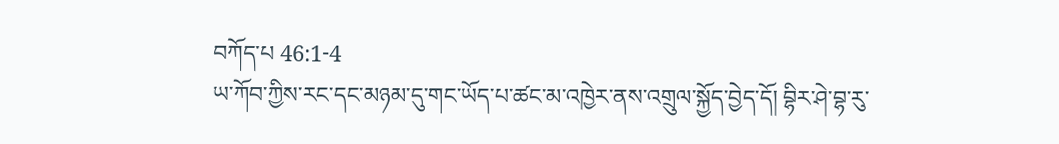བཀོད་པ 46:1-4
ཡ་ཀོབ་ཀྱིས་རང་དང་མཉམ་དུ་གང་ཡོད་པ་ཚང་མ་འཁྱེར་ནས་འགྲུལ་སྐྱོད་བྱེད་དོ། བྷིར་ཤེ་བྷ་རུ་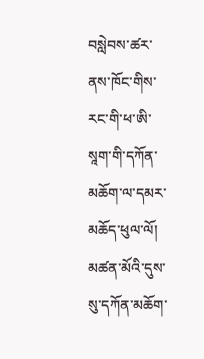བསླེབས་ཚར་ནས་ཁོང་གིས་རང་གི་ཕ་ཨི་སཱག་གི་དཀོན་མཆོག་ལ་དམར་མཆོད་ཕུལ་ལོ། མཚན་མོའི་དུས་སུ་དཀོན་མཆོག་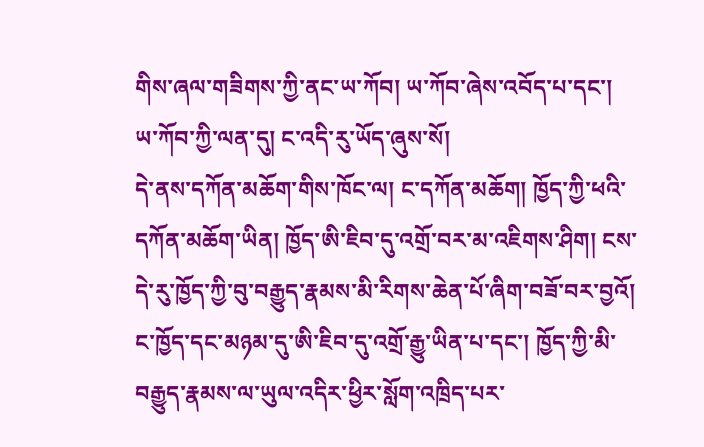གིས་ཞལ་གཟིགས་ཀྱི་ནང་ཡ་ཀོབ། ཡ་ཀོབ་ཞེས་འབོད་པ་དང་།
ཡ་ཀོབ་ཀྱི་ལན་དུ། ང་འདི་རུ་ཡོད་ཞུས་སོ།
དེ་ནས་དཀོན་མཆོག་གིས་ཁོང་ལ། ང་དཀོན་མཆོག། ཁྱོད་ཀྱི་ཕའི་དཀོན་མཆོག་ཡིན། ཁྱོད་ཨི་ཇིབ་དུ་འགྲོ་བར་མ་འཇིགས་ཤིག། ངས་དེ་རུ་ཁྱོད་ཀྱི་བུ་བརྒྱུད་རྣམས་མི་རིགས་ཆེན་པོ་ཞིག་བཟོ་བར་བྱའོ། ང་ཁྱོད་དང་མཉམ་དུ་ཨི་ཇིབ་དུ་འགྲོ་རྒྱུ་ཡིན་པ་དང་། ཁྱོད་ཀྱི་མི་བརྒྱུད་རྣམས་ལ་ཡུལ་འདིར་ཕྱིར་སློག་འཁྲིད་པར་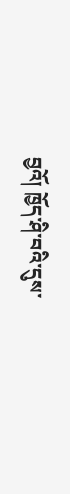བྱའོ། ཁྱོད་ཤི་བའི་དུས་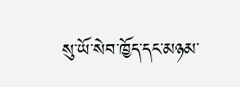སུ་ཡོ་སེབ་ཁྱོད་དང་མཉམ་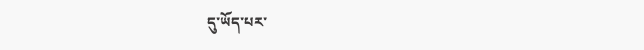དུ་ཡོད་པར་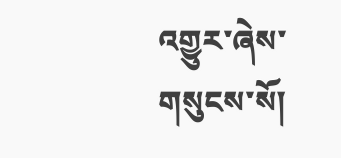འགྱུར་ཞེས་གསུངས་སོ།